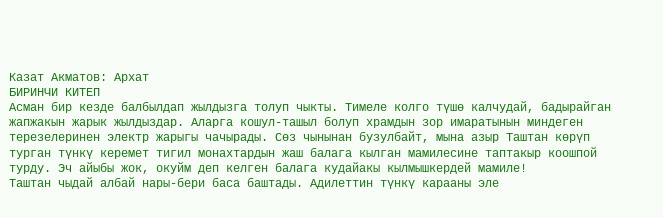Казат Акматов: Архат
БИРИНЧИ КИТЕП
Асман бир кезде балбылдап жылдызга толуп чыкты. Тимеле колго түшө калчудай, бадырайган жапжакын жарык жылдыздар. Аларга кошул-ташыл болуп храмдын зор имаратынын миндеген терезелеринен электр жарыгы чачырады. Сөз чынынан бузулбайт, мына азыр Таштан көрүп турган түнкү керемет тигил монахтардын жаш балага кылган мамилесине таптакыр коошпой турду. Эч айыбы жок, окуйм деп келген балага кудайакы кылмышкердей мамиле!
Таштан чыдай албай нары-бери баса баштады. Адилеттин түнкү карааны эле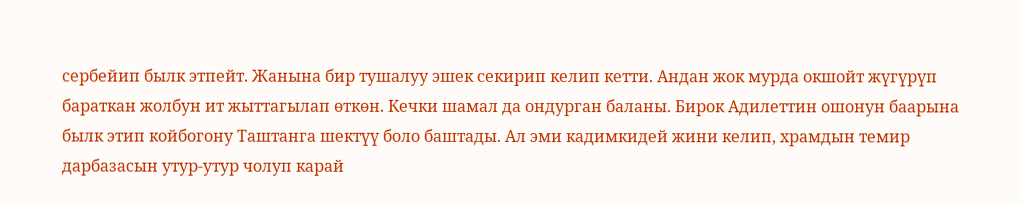сербейип былк этпейт. Жанына бир тушалуу эшек секирип келип кетти. Андан жок мурда окшойт жүгүрүп бараткан жолбун ит жыттагылап өткөн. Кечки шамал да ондурган баланы. Бирок Адилеттин ошонун баарына былк этип койбогону Таштанга шектүү боло баштады. Ал эми кадимкидей жини келип, храмдын темир дарбазасын утур-утур чолуп карай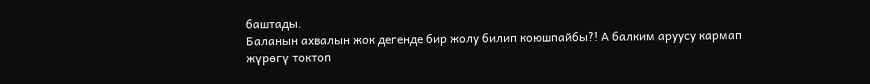баштады.
Баланын ахвалын жок дегенде бир жолу билип коюшпайбы?! А балким аруусу кармап жүрөгү токтоп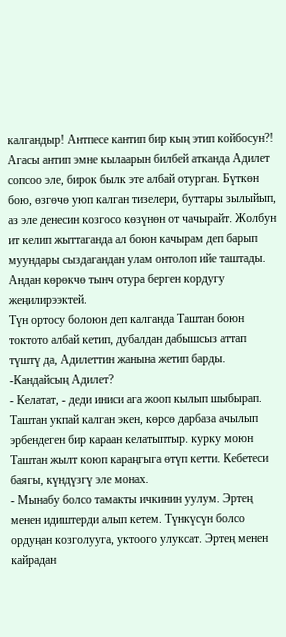калгандыр! Антпесе кантип бир кың этип койбосун?!
Агасы антип эмне кылаарын билбей атканда Адилет сопсоо эле, бирок былк эте албай отурган. Бүткөн бою, өзгөчө уюп калган тизелери, буттары зылыйып, аз эле денесин козгосо көзүнөн от чачырайт. Жолбун ит келип жыттаганда ал боюн качырам деп барып муундары сыздагандан улам онтолоп ийе таштады. Андан көрөкчө тынч отура берген кордугу жеңилирээктей.
Түн ортосу болоюн деп калганда Таштан боюн токтото албай кетип, дубалдан дабышсыз аттап түштү да, Адилеттин жанына жетип барды.
-Кандайсың Адилет?
- Келатат, - деди иниси ага жооп кылып шыбырап. Таштан укпай калган экен, көрсө дарбаза ачылып эрбендеген бир караан келатыптыр. курку моюн Таштан жылт коюп караңгыга өтүп кетти. Кебетеси баягы, күндүзгү эле монах.
- Мынабу болсо тамакты ичкинин уулум. Эртең менен идиштерди алып кетем. Түнкүсүн болсо ордуңан козголууга, уктоого улуксат. Эртең менен кайрадан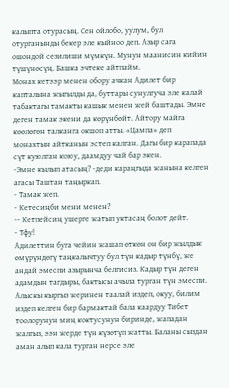калыпта отурасың. Сен ойлобо, уулум, бул отурганынды бекер эле кыйноо деп. Азыр сага ошондой сезилиши мүмкүн. Мунун маанисин кийин түшүнөсүң. Башка эчтеке айтпайм.
Монах кетээр менен обору ачкан Адилет бир капталына жыгылды да, буттары сунулгуча эле калай табактагы тамакты кашык менен жей баштады. Эмне деген тамак экени да көрүнбөйт. Айтору майга көөлөгөн талканга окшоп атты. «Цампа» деп монахтын айтканын эстеп калган. Дагы бир карапада сүт куюлган коюу, даамдуу чай бар экен.
-Эмне кылып атасың? -деди караңгыда жанына келген агасы Таштан таңыркап.
- Тамак жеп.
- Кетесиңби мени менен?
-- Кетпейсиң ушерге жатып уктасаң болот дейт.
- Тфу!
Адилеттин буга чейин жашап өткөн он бир жылдык өмүрүндөгү таңкалычтуу бул түн кадыр түнбү, же андай эмеспи азырынча белгисиз. Кадыр түн деген адамдын тагдыры, бактысы ачыла турган түн эмеспи. Алыскы кыргыз жеринен таалай издеп, окуу, билим издеп келген бир бармактай бала каардуу Тибет тоолорунун миң коктусунун биринде, жападан жалгыз, ээн жерде түн күзөтүп жатты. Баланы сыздан аман алып кала турган нерсе эле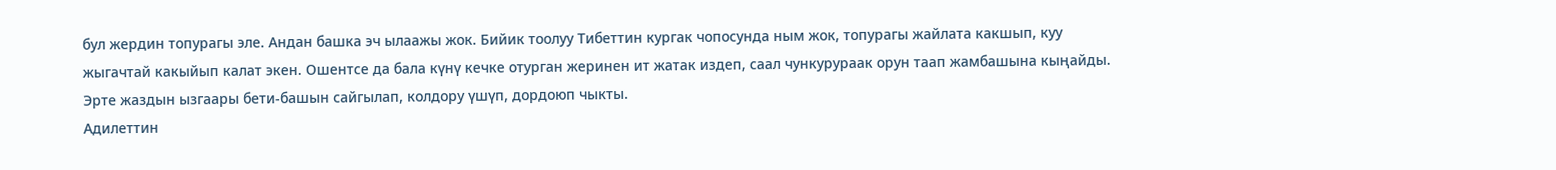бул жердин топурагы эле. Андан башка эч ылаажы жок. Бийик тоолуу Тибеттин кургак чопосунда ным жок, топурагы жайлата какшып, куу жыгачтай какыйып калат экен. Ошентсе да бала күнү кечке отурган жеринен ит жатак издеп, саал чункурураак орун таап жамбашына кыңайды. Эрте жаздын ызгаары бети-башын сайгылап, колдору үшүп, дордоюп чыкты.
Адилеттин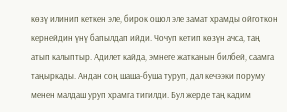көзү илинип кеткен эле, бирок ошол эле замат храмды ойготкон кернейдин үнү бапылдап ийди. Чочуп кетип көзүн ачса, таң атып калыптыр. Адилет кайда, эмнеге жатканын билбей, саамга таңыркады. Андан соң шаша-буша туруп, дал кечээки поруму менен малдаш уруп храмга тигилди. Бул жерде таң кадим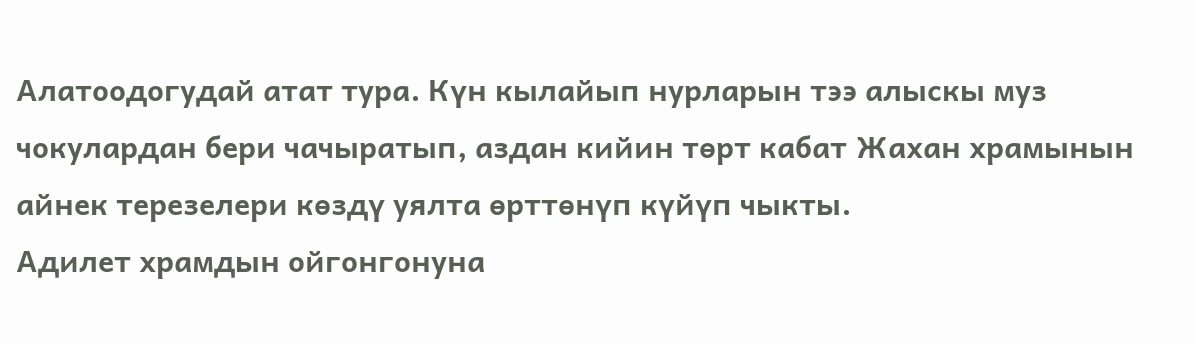Алатоодогудай атат тура. Күн кылайып нурларын тээ алыскы муз чокулардан бери чачыратып, аздан кийин төрт кабат Жахан храмынын айнек терезелери көздү уялта өрттөнүп күйүп чыкты.
Адилет храмдын ойгонгонуна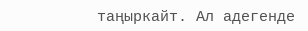таңыркайт. Ал адегенде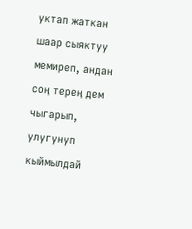уктап жаткан шаар сыяктуу мемиреп, андан соң терең дем чыгарып, улугунуп кыймылдай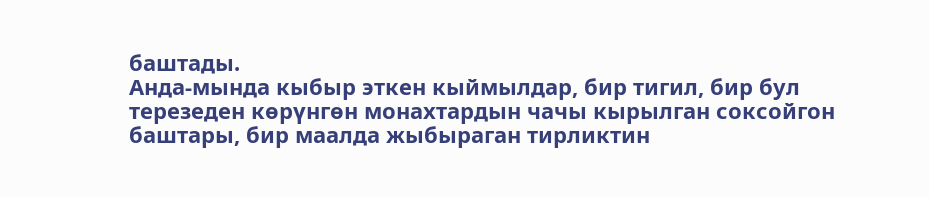баштады.
Анда-мында кыбыр эткен кыймылдар, бир тигил, бир бул терезеден көрүнгөн монахтардын чачы кырылган соксойгон баштары, бир маалда жыбыраган тирликтин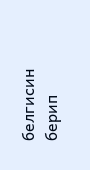белгисин берип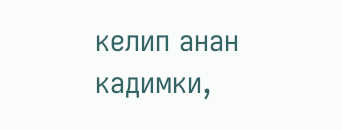келип анан кадимки,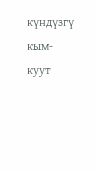күндүзгү кым-куут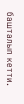башталып кетти.